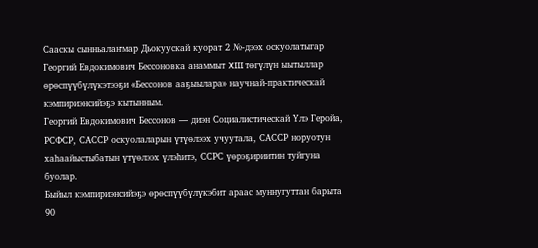Сааскы сынньалаҥмар Дьокуускай куорат 2 №-дээх оскуолатыгар Георгий Евдокимович Бессоновка анаммыт XIII төгүлүн ыытыллар өрөспүүбүлүкэтээҕи «Бессонов ааҕыылара» научнай-практическай кэмпириэнсийэҕэ кытынным.
Георгий Евдокимович Бессонов — диэн Социалистическай Үлэ Геройа, РСФСР, САССР оскуолаларын үтүөлээх учуутала, САССР норуотун хаһаайыстыбатын үтүөлээх үлэһитэ, ССРС үөрэҕириитин туйгуна буолар.
Быйыл кэмпириэнсийэҕэ өрөспүүбүлүкэбит араас муннугуттан барыта 90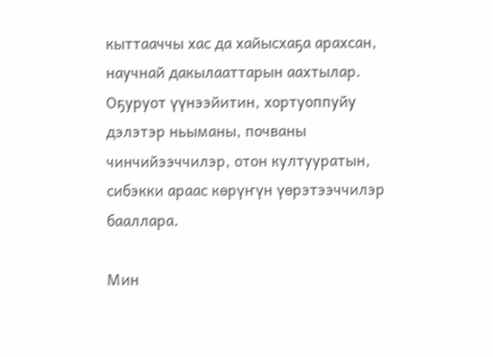кыттааччы хас да хайысхаҕа арахсан, научнай дакылааттарын аахтылар. Оҕуруот үүнээйитин, хортуоппуйу дэлэтэр ньыманы, почваны чинчийээччилэр, отон култууратын, сибэкки араас көрүҥүн үөрэтээччилэр бааллара.

Мин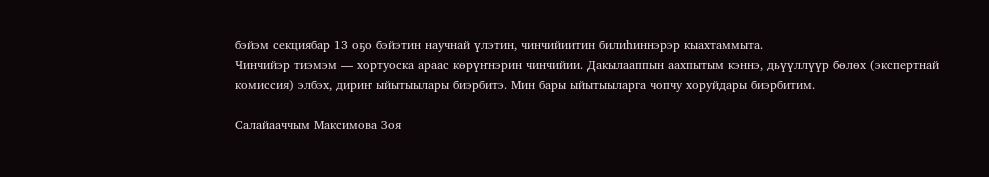бэйэм секциябар 13 оҕо бэйэтин научнай үлэтин, чинчийиитин билиһиннэрэр кыахтаммыта.
Чинчийэр тиэмэм — хортуоска араас көрүҥнэрин чинчийии. Дакылааппын аахпытым кэннэ, дьүүллүүр бөлөх (экспертнай комиссия) элбэх, дириҥ ыйытыылары биэрбитэ. Мин бары ыйытыыларга чопчу хоруйдары биэрбитим.

Салайааччым Максимова Зоя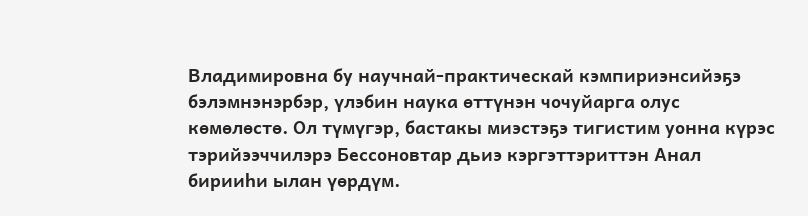Владимировна бу научнай-практическай кэмпириэнсийэҕэ бэлэмнэнэрбэр, үлэбин наука өттүнэн чочуйарга олус көмөлөстө. Ол түмүгэр, бастакы миэстэҕэ тигистим уонна күрэс тэрийээччилэрэ Бессоновтар дьиэ кэргэттэриттэн Анал бирииһи ылан үөрдүм.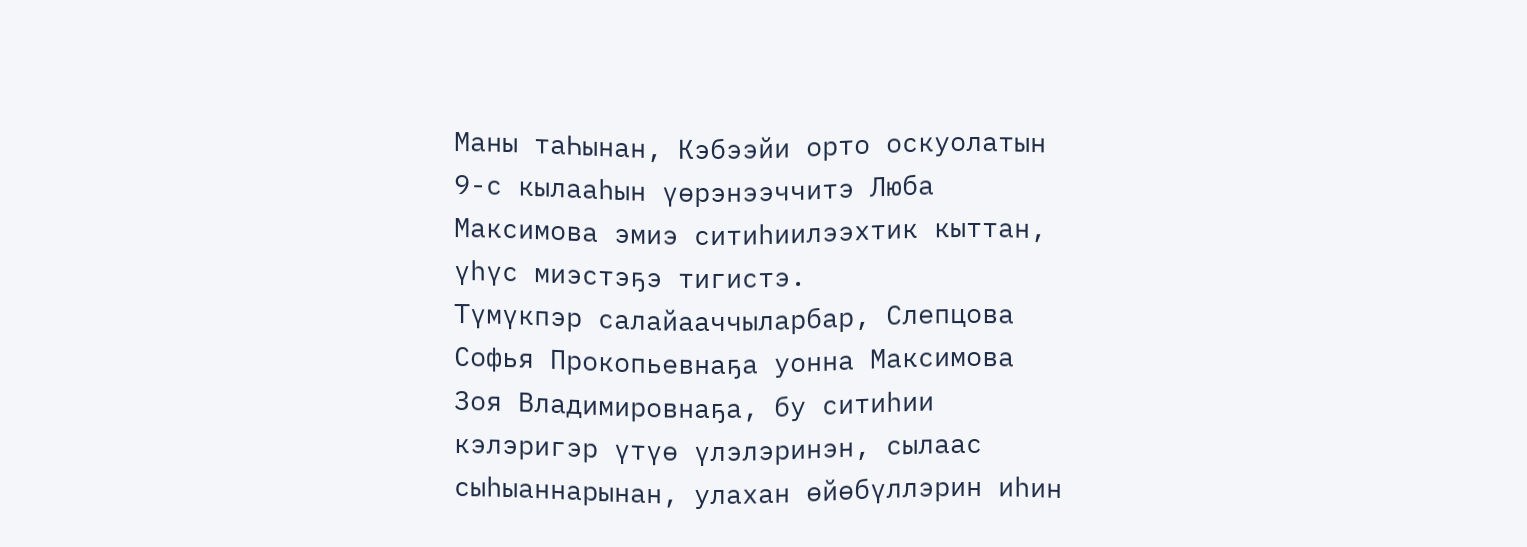Маны таҺынан, Кэбээйи орто оскуолатын 9-с кылааһын үөрэнээччитэ Люба Максимова эмиэ ситиһиилээхтик кыттан, үһүс миэстэҕэ тигистэ.
Түмүкпэр салайааччыларбар, Слепцова Софья Прокопьевнаҕа уонна Максимова Зоя Владимировнаҕа, бу ситиһии кэлэригэр үтүө үлэлэринэн, сылаас сыһыаннарынан, улахан өйөбүллэрин иһин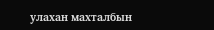улахан махталбын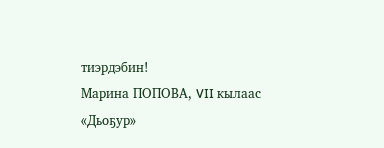тиэрдэбин!
Марина ПОПОВА, VII кылаас
«Дьоҕур»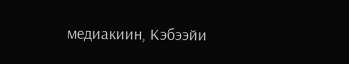медиакиин, Кэбээйи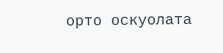орто оскуолата